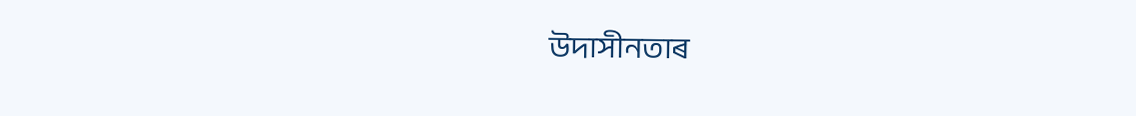উদাসীনতাৰ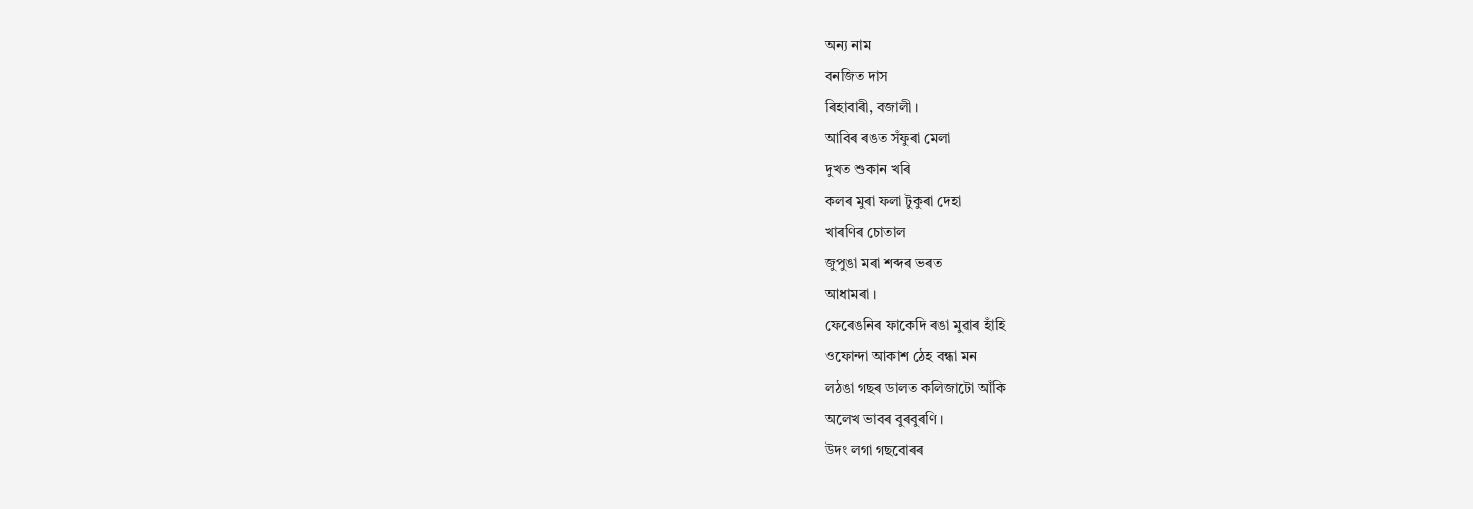অন্য নাম
বনজিত দাস
ৰিহাবাৰী, বজালী ।
আবিৰ ৰঙত সঁফুৰা মেলা
দুখত শুকান খৰি
কলৰ মুৰা ফলা টুকুৰা দেহা
খাৰণিৰ চোতাল
জুপুঙা মৰা শব্দৰ ভৰত
আধামৰা ।
ফেৰেঙনিৰ ফাকেদি ৰঙা মুৱাৰ হাঁহি
ওফোন্দা আকাশ ঠেহ বন্ধা মন
লঠঙা গছৰ ডালত কলিজাটো আঁকি
অলেখ ভাবৰ বুৰবুৰণি ।
উদং লগা গছবোৰৰ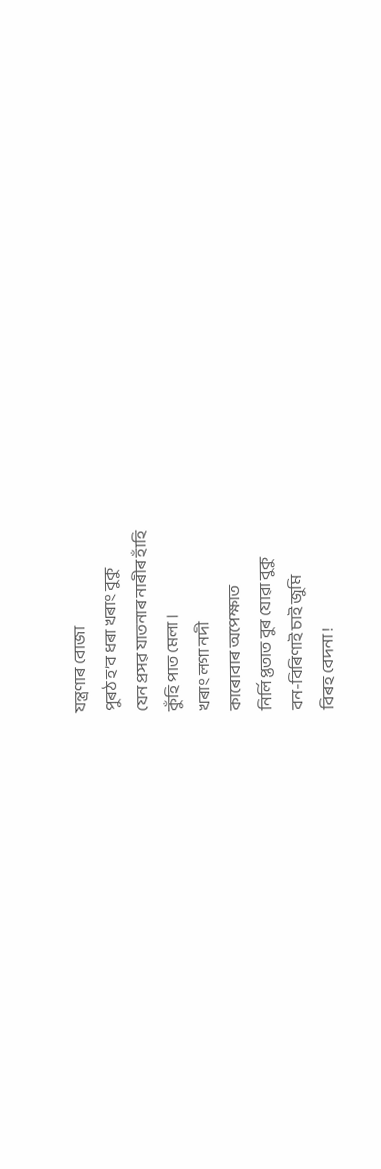যন্ত্ৰণাৰ বোজা
পুৰঠ হ’ব ধৰা খৰাং বুকু
যেন প্ৰসৱ যাতনাৰ নাৰীৰ হাঁহি
কুঁহি পাত মেলা ।
খৰাং লগা নদী
কাৰোবাৰ অপেক্ষাত
নিৰ্লিপ্ততাত বুৰ যোৱা বুকু
বন-বিৰিণাই চাই জুমি
বিৰহ বেদনা !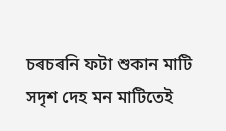চৰচৰনি ফটা শুকান মাটি
সদৃশ দেহ মন মাটিতেই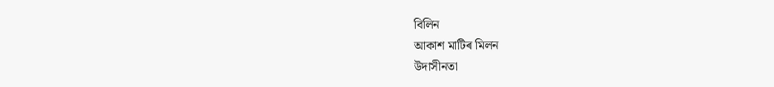বিলিন
আকাশ মাটিৰ মিলন
উদাসীনতা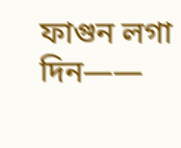ফাগুন লগা দিন——